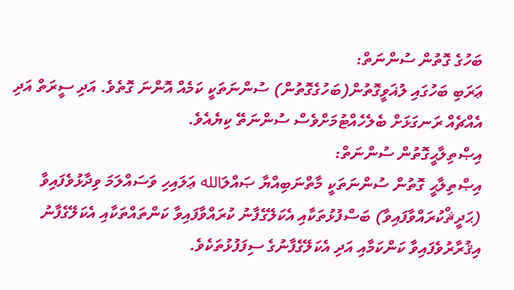ބަހުގެ ގޮތުން ސުންނަތް:
ޢަރަބި ބަހުގައި ލުޣަވީގޮތުން(ބަހުގެގޮތުން) ސުންނަތަކީ ކަމެއް އޮންނަ ގޮތެވެ. އަދި ސީރަތް އަދި އެއްޗެއް ރަނގަޅަށް ބެލެހެއްޓުމަށްވެސް ސުންނަތޭ ކިޔެއެވެ.
އިޞްތިލާޙީގޮތުން ސުންނަތް:
އިޞްތިލާޙީ ގޮތުން ސުންނަތަކީ މާތްނަބިއްޔާ ޞައްލަالله ޢަލައިހި ވަސައްލަމަ ވިދާޅުވެފައިވާ (ޙަދީޘްކުރައްވާފައިވާ) ބަސްފުޅުތަކާއި އެކަލޭގެފާނު ކުރައްވާފައިވާ ކަންތައްތަކާއި އެކަލޭގެފާނު އިޤުރާރުވެފައިވާ ކަންކަމާއި އަދި އެކަލޭގެފާނުގެ ސިފަފުޅުތަކެވެ.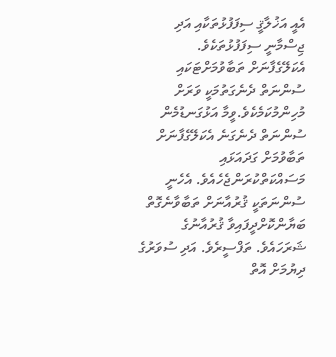އެއީ އަޚުލާޤީ ސިފަފުޅުތަކާއި އަދި ޖިސްމާނީ ސިފަފުޅުތަކެވެ.
އެކަލޭގެފާނަށް ތަބާވުމަށްޓަކައި ސުންނަތް ދެނެގަތުމަކީ ވަރަށް މުހިންމުކަމެކެވެ.ވީމާ އަޅުގަނޑުމެން ސުންނަތް ދެނެގަނެ އެކަލޭގެފާނަށް ތަބާވުމަށް ގަދައަޅައި މަސައްކަތްކުރަންޖެހެއެވެ. އެހެނީ ސުންނަތަކީ ޤުރުއާނަށް ތަބާވާނެގޮތް ބަޔާންކޮށްދީފައިވާ ޤުރުއާނުގެ ޝަރަހައެވެ. ތަފްސީރެވެ. އަދި ސުވަރުގެ ދިޔުމަށް އޮތް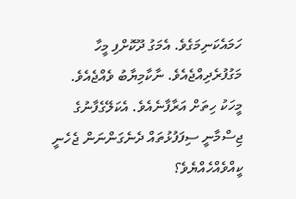ހަމައެކަނިމަގެވެ. އެމަގު ދޫކޮށްފި މީހާ މަގުފުރެދިއްޖެއެވެ. ނާކާމިޔާބު ވެއްޖެއެވެ.
މީހަކު ހިތަށް އަރާފާނެއެވެ. އެކަލޭގެފާނުގެ ޖިސްމާނީ ސިފަފުޅުތައް ދެނެގަންނަން ޖެހެނީ ކީއްވެއްހެއްޔެވެ؟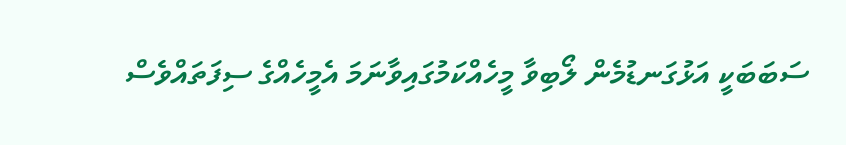ސަބަބަކީ އަޅުގަނޑުމެން ލޯބިވާ މީހެއްކަމުގައިވާނަމަ އެމީހެއްގެ ސިފަތައްވެސް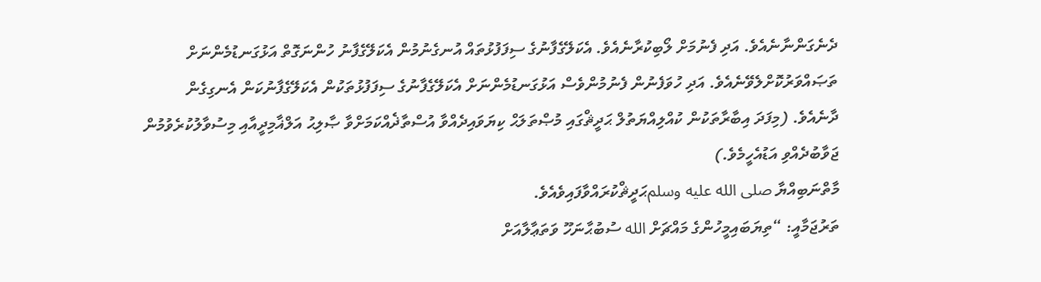ދެނެގަންނާނެއެވެ. އަދި ފެނުމަށް ލޯބިކުރާނެއެވެ. އެކަލޭގެފާނުގެ ސިފަފުޅުތައް އުނގެނުމުން އެކަލޭގެފާނު ހުންނަގޮތް އަޅުގަނޑުމެންނަށް ތަޞައްވަރުކޮށްލެވޭނެއެވެ. އަދި ހުވަފެނުން ފެނުމުންވެސް އަޅުގަނޑުމެންނަށް އެކަލޭގެފާނުގެ ސިފަފުޅުތަކުން އެކަލޭގެފާނުކަން އެނގިގެން ދާނެއެވެ. (މިފަދަ އިބާރާތަކުން ކުއްލިއްޔަތުލް ޙަދީޘްގައި މުޞްތަލަޙް ކިޔަވައިދެއްވާ އުސްތާޛެއްކަމަށްވާ ޞާލިޙު އަލްޣާމިދީއާއި މިސުވާލުކުރެވުމުން ޖަވާބުދެއްވި އަޑުއެހީމެވެ.)
މާތްނަބިއްޔާ صلى الله عليه وسلمޙަދީޘްކުރައްވާފައިވެއެވެ.
ތަރުޖަމާއީ: “ތިޔަބައިމީހުންގެ މައްޗަށް الله ސުބުޙާނަހޫ ވަތަޢާލާއަށް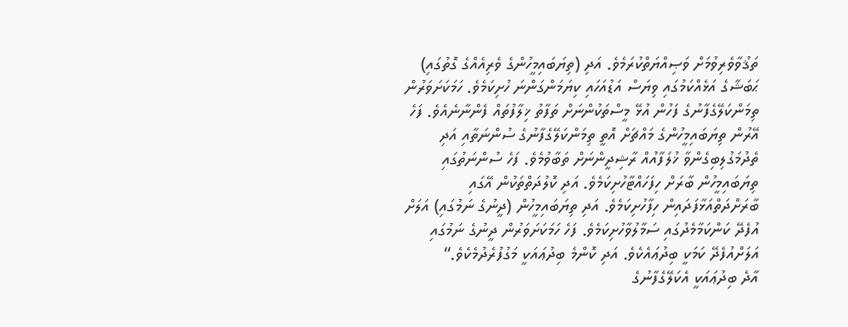ތަޤުވާވެރިވުމަށް ވަޞިއްޔަތްކުރަމެވެ. އަދި (ތިޔަބައިމީހުންގެ ވެރިއެއްގެ ގޮތުގައި) ޙަބަޝާގެ އަޅެއްކަމުގައި ވިޔަސް އަޑުއަހައި ކިޔަމަންގަންނަ ހުށިކަމެވެ. ހަމަކަށަވަރުން ތިމަންކަލޭގެފާނުގެ ފަހުން އުޅޭ މީސްތަކުންނަށް ތަފާތު ޚިލާފުތައް ފެންނާނެއެވެ. ފަހެ އޭރުން ތިޔަބައިމީހުންގެ މައްޗަށް އޮތީ ތިމަންކަލޭގެފާނުގެ ސުންނަތާއި އަދި ތެދުމަގުލިބިގެންވާ ޚުލަފާއުއް ރާޝިދީންނަށް ތަބާވުމެވެ. ފަހެ ސުންނަތުގައި ތިޔަބައިމީހުން ބާރަށް ހިފަހައްޓާހުށިކަމެވެ. އަދި ކޮލުދަތްތަކުން އޭގައި ބާރަށްދަތްއަޅާފަދައިން ހިފާހުށިކަމެވެ. އަދި ތިޔަބައިމީހުން (ދީނުގެ ނަމުގައި) އަލަށް އުފެދޭ ކަންކަމާމެދުގައި ސަމާލުވާހުށިކަމެވެ. ފަހެ ހަމަކަށަވަރުން ދީނުގެ ނަމުގައި އަލަށްއުފެދޭ ކަމަކީ ބިދުޢައެކެވެ. އަދި ކޮންމެ ބިދުޢައަކީ މަގުފުރެދުމެކެވެ.“
އާދެ ބިދުޢައަކީ އެކަލޭގެފާނުގެ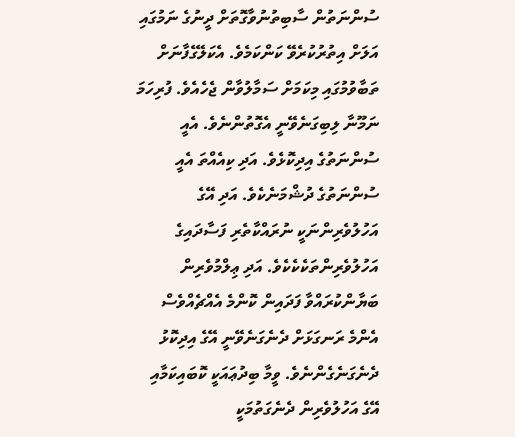ސުންނަތުން ސާބިތުނުވާގޮތަށް ދީނުގެ ނަމުގައި އަލަށް އިތުރުކުރެވޭ ކަންކަމެވެ. އެކަލޭގެފާނަށް ތަބާވުމުގައި މިކަމަށް ސަމާލުވާން ޖެހެއެވެ. ފުރިހަމަ ނަމޫނާ ލިބިގަނެވޭނީ އެގޮތުންނެވެ. އެއީ ސުންނަތުގެ އިދިކޮޅެވެ. އަދި ކިއެއްތަ އެއީ ސުންނަތުގެ ދުޝްމަނެކެވެ. އަދި އޭގެ އަހުލުވެރިންނަކީ ނުރައްކާތެރި ފަސާދައިގެ އަހުލުވެރިންތަކެކެކެވެ. އަދި ޢިލްމުވެރިން ބަޔާންކުރައްވާ ފަދައިން ކޮންމެ އެއްޗެއްވެސް އެންމެ ރަނގަޅަށް ދެނެގަނެވޭނީ އޭގެ އިދިކޮޅު ދެނެގަނެގެންނެވެ. ވީމާ ބިދުޢައަކީ ކޮބައިކަމާއި އޭގެ އަހުލުވެރިން ދެނެގަތުމަކީ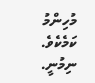މުހިންމު ކަމެކެވެ.
ނިމުނީ.